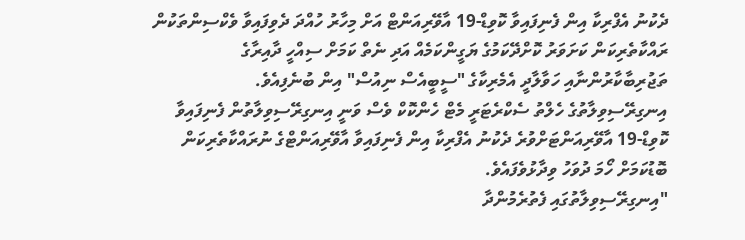ދެކުނު އެފްރިކާ އިން ފެނިފައިވާ ކޮވިޑް-19 އާވޭރިއަންޓް އަށް މިހާރު ހުއްދަ ދެވިފައިވާ ވެކްސިންތަކުން ރައްކާތެރިކަން ކަށަވަރު ކޮށްދޭކަމުގެ ޔަގީންކަމެއް އަދި ނެތް ކަމަށް ސިއްހީ ދާއިރާގެ ތަޖުރިބާކާރުންނާއި ހަވާލާދީ އެމެރިކާގެ "ސީބީއެސް ނިއުސް" އިން ބުނެފިއެވެ.
އިނގިރޭސިވިލާތުގެ ހެލްތު ސެކްރެޓަރީ މެޓް ހެންކޮކް ވެސް ވަނީ އިނގިރޭސިވިލާތުން ފެނިފައިވާ ކޮވިޑް-19 އާވޭރިއަންޓަށްވުރެ ދެކުނު އެފްރިކާ އިން ފެނިފައިވާ އާވޭރިއަންޓްގެ ނުރައްކާތެރިކަން ބޮޑުކަމަށް ހޯމަ ދުވަހު ވިދާޅުވެފައެވެ.
"އިނގިރޭސިވިލާތުގައި ފެތުރެމުންދާ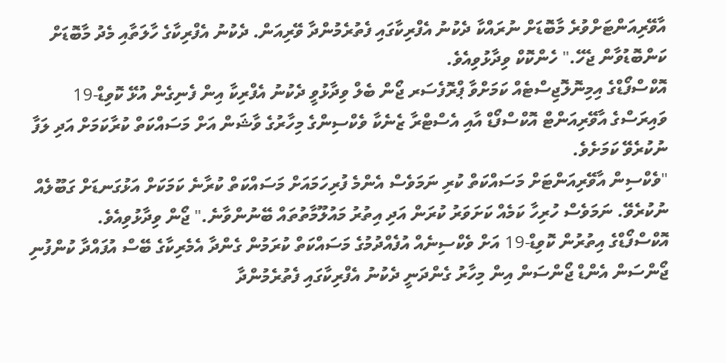އާވޭރިއަންޓަށްވުރެ މާބޮޑަށް ނުރައްކާ ދެކުނު އެފްރިކާގައި ފެތުރެމުންދާ ވޭރިއަން. ދެކުނު އެފްރިކާގެ ހާލަތާއި މެދު މާބޮޑަށް ކަންބޮޑުވާން ޖެހޭ." ހެންކޮކް ވިދާޅުވިއެވެ.
އޮކްސްފޯޑްގެ އިމިނޮލޮޖިސްޓެއް ކަމަށްވާ ޕްރޮފެސަރ ޖޯން ބެލް ވިދާޅުވީ ދެކުނު އެފްރިކާ އިން ފެނިގެން އުޅޭ ކޮވިޑް-19 ވައިރަސްގެ އާވޭރިއަންޓް އޮކްސްފޯޑް އާއި އެސްޓްރާ ޒެނެކާ ވެކްސިންގެ މިހާރުގެ ވާޝަން އަށް މަސައްކަތް ކުރާކަމަށް އަދި ލަފާ ނުކުރެވޭ ކަމަށެވެ.
"ވެކްސިން އާވޭރިއަންޓަށް މަސައްކަތް ކުރި ނަމަވެސް އެންމެ ފުރިހަމައަށް މަސައްކަތް ކުރާނެ ކަމަކަށް އަޅުގަނޑަށް ގަބޫލެއް ނުކުރެވޭ. ނަމަވެސް ހުރިހާ ކަމެއް ކަށަވަރު ކުރަން އަދި އިތުރު މައުލޫމާތުތައް ބޭނުންވާނެ." ޖޯން ވިދާޅުވިއެވެ.
އޮކްސްފޯޑްގެ އިތުރުން ކޮވިޑް-19 އަށް ވެކްސިނެއް އުފެއްދުމުގެ މަސައްކަތް ކުރަމުން ގެންދާ އެމެރިކާގެ ބޭސް އުފައްދާ ކުންފުނި ޖޯންސަން އެންޑް ޖޯންސަން އިން މިހާރު ގެންދަނީ ދެކުނު އެފްރިކާގައި ފެތުރެމުންދާ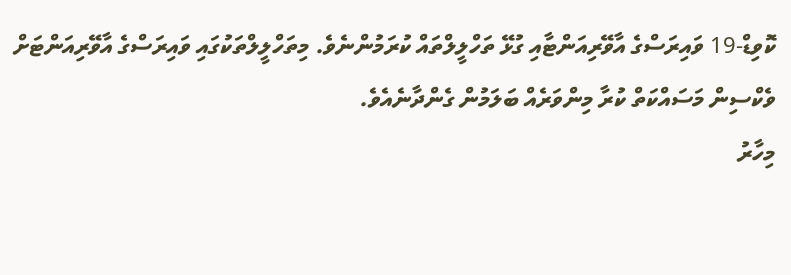ކޮވިޑް-19 ވައިރަސްގެ އާވޭރިއަންޓާއި ގުޅޭ ތަހްލީލްތައް ކުރަމުންނެވެ. މިތަހްލީލްތަކުގައި ވައިރަސްގެ އާވޭރިއަންޓަށް ވެކްސިން މަސައްކަތް ކުރާ މިންވަރެއް ބަލަމުން ގެންދާނެއެވެ.
މިހާރު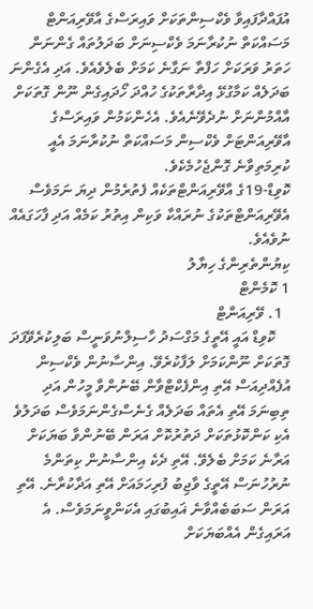އުފައްދާފައިވާ ވެކްސިންތަކަށް ވައިރަސްގެ އާވޭރިއަންޓް މަސައްކަތް ނުކުރާނަމަ ވެކްސިނަށް ބަދަލުތައް ގެންނަން ހަތަރު ވަރަކަށް ހަފްތާ ނަގާނެ ކަމަށް ބެލެވެއެވެ. އަދި އެގެންނަ ބަދަލެއް ކަމާގުޅޭ އިދާރާތަކުގެ ހުއްދަ ހޯދައިގެން ނޫން ގޮތަކަށް އާއްމުންނަށް ނުދެވޭނެއެވެ. އެހެންކަމުން ވައިރަސްގެ އާވޭރިއަންޓަށް ވެކްސިން މަސައްކަތް ނުކުރާނަމަ އެއީ ކުރިމަތިވާނެ ގޮންޖެހުމެކެވެ.
ކޮވިޑް-19ގެ އާވޭރިއަންޓްތަކެއް ފެތުރެމުން ދިޔަ ނަމަވެސް އެވޭރިއަންޓްތަކުގެ ނުރައްކާ ވަކިން އިތުރު ކަމެއް އަދި ފާހަގައެއް ނުވެއެވެ.
ކިޔުންތެރިންގެ ހިޔާލު
1 ކޮމެންޓް
  1. ވޭރިއަންޓް
    ކޮވިޑް އައީ އޭތީގެ މަގްސަދު ހާސިލްނުވަނީސް ބަލިކުރެވޭފަދަ ގޮތަކަށް ނޫންކަމަށް ލަފާކުރެވޭ. އިންސާނުން ވެކްސިން އުފެއްދިއަސް އޭތި އިންފެކްޓްވާން ބޭނުންވާ މީހުން އަދި ތިބިނަމަ އޭތި އެތައް ބަދަލެއް ގެނެސްގެންނަމަވެސް ބަދަލުވެ އެކި ކަންކޮޅުތަކަށް ދަތުރުކޮށް އަރަން ބޭނުންވާ ބަޔަކަށް އަރާނެ ކަމަށް ބެލެވޭ. އޭތި ދެކެ އިންސާނުން ކިތަންމެ ނުރުހުނަސް އޭތީގެ ވާޖިބު ފުރިހަމައަށް އޭތި އަދާކުރާނެ. އޭތި އަރަން ސަބަބެއްވާނެ ޣައިބުގައި އެކަންވީނަމަވެސް. އެ އަރައިގެން އެއްބަޔަކަށް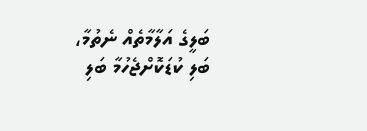ބަލީގެ އަލާމާތެއް ނެތުމާ، ބަލި ކުޑަކޮށްޖެހުމާ ބަލި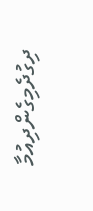ދިގުދެމިގެންދިއުމާ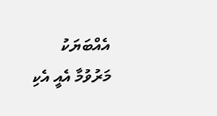އެއްބަޔަކު މަރުވުމާ އެއީ އެކި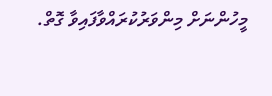މީހުންނަށް މިންވަރުކުރައްވާފައިވާ ގޮތް.